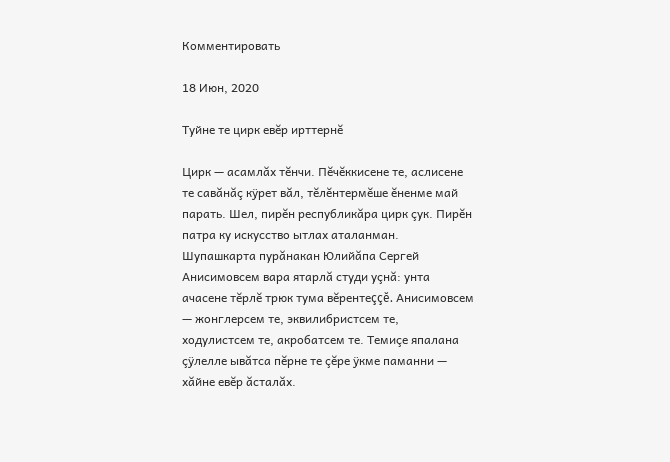Комментировать

18 Июн, 2020

Туйне те цирк евĕр ирттернĕ

Цирк — асамлăх тĕнчи. Пĕчĕккисене те, аслисене те савăнăç кÿрет вăл, тĕлĕнтермĕше ĕненме май парать. Шел, пирĕн республикăра цирк çук. Пирĕн патра ку искусство ытлах аталанман. Шупашкарта пурăнакан Юлийăпа Сергей Анисимовсем вара ятарлă студи уçнă: унта ачасене тĕрлĕ трюк тума вĕрентеççĕ. Анисимовсем — жонглерсем те, эквилибристсем те, ходулистсем те, акробатсем те. Темиçе япалана çÿлелле ывăтса пĕрне те çĕре ÿкме паманни — хăйне евĕр ăсталăх.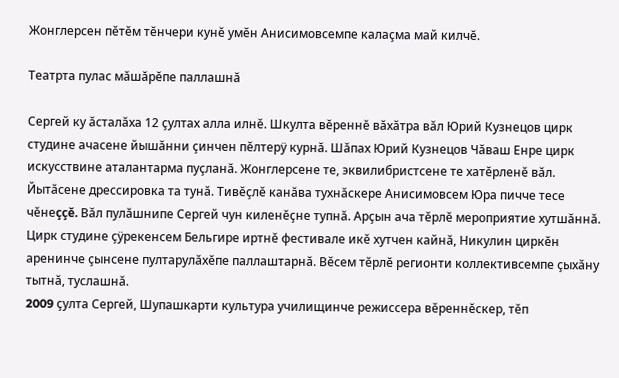Жонглерсен пĕтĕм тĕнчери кунĕ умĕн Анисимовсемпе калаçма май килчĕ.

Театрта пулас мăшăрĕпе паллашнă

Сергей ку ăсталăха 12 çултах алла илнĕ. Шкулта вĕреннĕ вăхăтра вăл Юрий Кузнецов цирк студине ачасене йышăнни çинчен пĕлтерÿ курнă. Шăпах Юрий Кузнецов Чăваш Енре цирк искусствине аталантарма пуçланă. Жонглерсене те, эквилибристсене те хатĕрленĕ вăл. Йытăсене дрессировка та тунă. Тивĕçлĕ канăва тухнăскере Анисимовсем Юра пичче тесе чĕнеççĕ. Вăл пулăшнипе Сергей чун киленĕçне тупнă. Арçын ача тĕрлĕ мероприятие хутшăннă. Цирк студине çÿрекенсем Бельгире иртнĕ фестивале икĕ хутчен кайнă, Никулин циркĕн аренинче çынсене пултарулăхĕпе паллаштарнă. Вĕсем тĕрлĕ регионти коллективсемпе çыхăну тытнă, туслашнă.
2009 çулта Сергей, Шупашкарти культура училищинче режиссера вĕреннĕскер, тĕп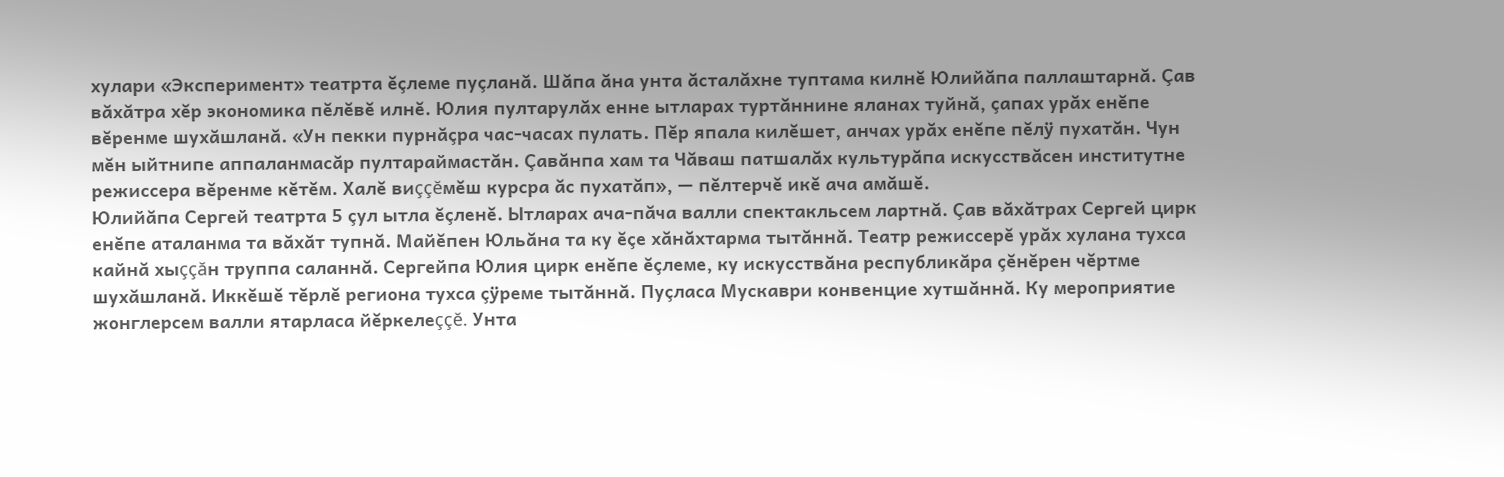хулари «Эксперимент» театрта ĕçлеме пуçланă. Шăпа ăна унта ăсталăхне туптама килнĕ Юлийăпа паллаштарнă. Çав вăхăтра хĕр экономика пĕлĕвĕ илнĕ. Юлия пултарулăх енне ытларах туртăннине яланах туйнă, çапах урăх енĕпе вĕренме шухăшланă. «Ун пекки пурнăçра час-часах пулать. Пĕр япала килĕшет, анчах урăх енĕпе пĕлÿ пухатăн. Чун мĕн ыйтнипе аппаланмасăр пултараймастăн. Çавăнпа хам та Чăваш патшалăх культурăпа искусствăсен институтне режиссера вĕренме кĕтĕм. Халĕ виççĕмĕш курсра ăс пухатăп», — пĕлтерчĕ икĕ ача амăшĕ.
Юлийăпа Сергей театрта 5 çул ытла ĕçленĕ. Ытларах ача-пăча валли спектакльсем лартнă. Çав вăхăтрах Сергей цирк енĕпе аталанма та вăхăт тупнă. Майĕпен Юльăна та ку ĕçе хăнăхтарма тытăннă. Театр режиссерĕ урăх хулана тухса кайнă хыççăн труппа саланнă. Сергейпа Юлия цирк енĕпе ĕçлеме, ку искусствăна республикăра çĕнĕрен чĕртме шухăшланă. Иккĕшĕ тĕрлĕ региона тухса çÿреме тытăннă. Пуçласа Мускаври конвенцие хутшăннă. Ку мероприятие жонглерсем валли ятарласа йĕркелеççĕ. Унта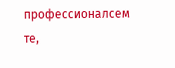профессионалсем те,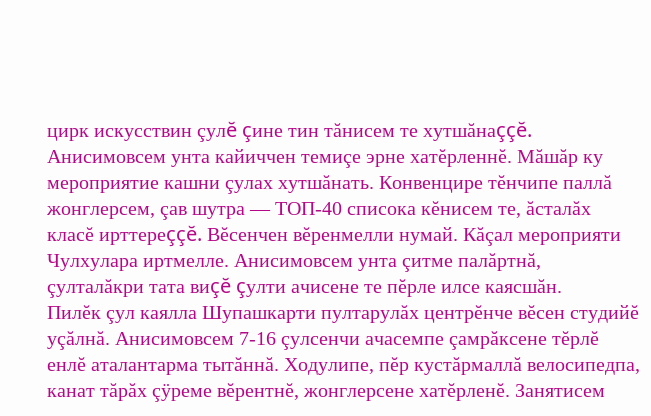цирк искусствин çулĕ çине тин тăнисем те хутшăнаççĕ. Анисимовсем унта кайиччен темиçе эрне хатĕрленнĕ. Măшăр ку мероприятие кашни çулах хутшăнать. Конвенцире тĕнчипе паллă жонглерсем, çав шутра — ТОП-40 списока кĕнисем те, ăсталăх класĕ ирттереççĕ. Вĕсенчен вĕренмелли нумай. Кăçал мероприяти Чулхулара иртмелле. Анисимовсем унта çитме палăртнă, çулталăкри тата виçĕ çулти ачисене те пĕрле илсе каясшăн.
Пилĕк çул каялла Шупашкарти пултарулăх центрĕнче вĕсен студийĕ уçăлнă. Анисимовсем 7-16 çулсенчи ачасемпе çамрăксене тĕрлĕ енлĕ аталантарма тытăннă. Ходулипе, пĕр кустăрмаллă велосипедпа, канат тăрăх çÿреме вĕрентнĕ, жонглерсене хатĕрленĕ. Занятисем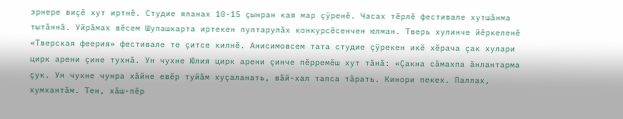эрнере виçĕ хут иртнĕ. Студие яланах 10-15 çынран кая мар çÿренĕ. Часах тĕрлĕ фестивале хутшăнма тытăннă. Уйрăмах вĕсем Шупашкарта иртекен пултарулăх конкурсĕсенчен юлман. Тверь хулинче йĕркеленĕ «Тверская феерия» фестивале те çитсе килнĕ. Анисимовсем тата студие çÿрекен икĕ хĕрача çак хулари цирк арени çине тухнă. Ун чухне Юлия цирк арени çинче пĕрремĕш хут тăнă: «Çакна сăмахпа ăнлантарма çук. Ун чухне чунра хăйне евĕр туйăм хуçаланать, вăй-хал тапса тăрать. Кинори пекех. Паллах, хумхантăм. Тен, хăш-пĕр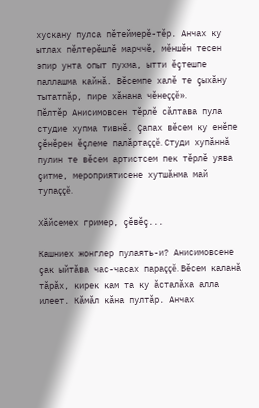хускану пулса пĕтеймерĕ-тĕр. Анчах ку ытлах пĕлтерĕшлĕ марччĕ, мĕншĕн тесен эпир унта опыт пухма, ытти ĕçтешпе паллашма кайнă. Вĕсемпе халĕ те çыхăну тытатпăр, пире хăнана чĕнеççĕ».
Пĕлтĕр Анисимовсен тĕрлĕ сăлтава пула студие хупма тивнĕ. Çапах вĕсем ку енĕпе çĕнĕрен ĕçлеме палăртаççĕ. Студи хупăннă пулин те вĕсем артистсем пек тĕрлĕ уява çитме, мероприятисене хутшăнма май тупаççĕ.

Хăйсемех гример, çĕвĕç...

Кашниех жонглер пулаять-и? Анисимовсене çак ыйтăва час-часах параççĕ. Вĕсем каланă тăрăх, кирек кам та ку ăсталăха алла илеет. Кăмăл кăна пултăр. Анчах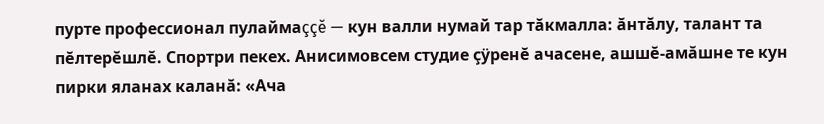пурте профессионал пулаймаççĕ — кун валли нумай тар тăкмалла: ăнтăлу, талант та пĕлтерĕшлĕ. Спортри пекех. Анисимовсем студие çÿренĕ ачасене, ашшĕ-амăшне те кун пирки яланах каланă: «Ача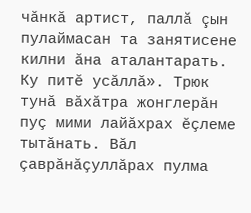чăнкă артист, паллă çын пулаймасан та занятисене килни ăна аталантарать. Ку питĕ усăллă». Трюк тунă вăхăтра жонглерăн пуç мими лайăхрах ĕçлеме тытăнать. Вăл çаврăнăçуллăрах пулма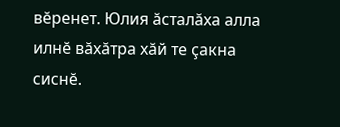вĕренет. Юлия ăсталăха алла илнĕ вăхăтра хăй те çакна сиснĕ.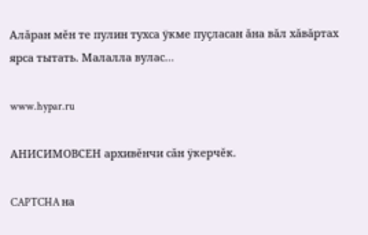Алăран мĕн те пулин тухса ÿкме пуçласан ăна вăл хăвăртах ярса тытать. Малалла вулас…

www.hypar.ru

АНИСИМОВСЕН архивĕнчи сăн ÿкерчĕк.

CAPTCHA на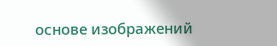основе изображений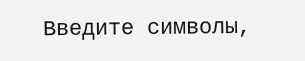Введите символы,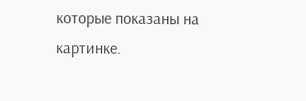которые показаны на картинке.